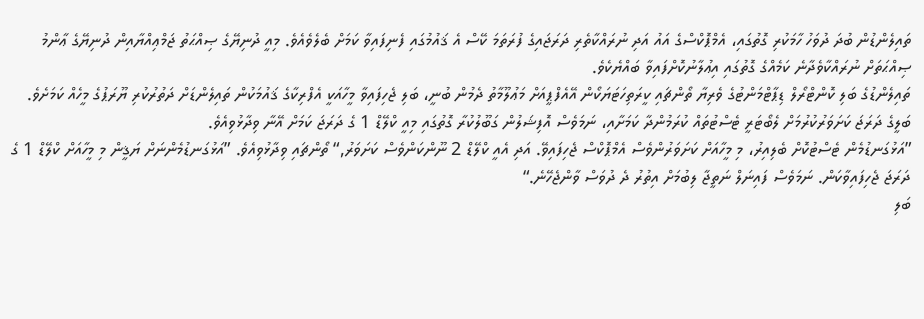ތައިލެންޑުން ބުދަ ދުވަހު ހާމަކުރި ގޮތުގައި، އެމްޕޮކްސްގެ އައު އަދި ނުރައްކާތެރި ދަރަޖައިގެ ފުރަތަމަ ކޭސް އެ ޤައުމުގައި ފެނިފައިވާ ކަމަށް ބެލެވެއެވެ. މިއީ ދުނިޔޭގެ ޞިއްޙަތު ޖަމްޢިއްޔާއިން ދުނިޔޭގެ ޢާންމު ޞިއްޙަތަށް ނުރައްކާވެދާނެ ކަމެއްގެ ގޮތުގައި އިޢުލާނުކޮށްފައިވާ ބައްޔެކެވެ.
ތައިލެންޑުގެ ބަލި ކޮންޓްރޯލް ޑިޕާޓްމަންޓުގެ ވެރިޔާ ތޯންޗައި ކީރަތިހަޓަޔަކޯން އޭއެފްޕީއަށް މަޢުލޫމާތު ދެމުން ބުނީ، ބަލި ޖެހިފައިވާ މީހާއަކީ އެފްރިކާގެ ޤައުމަކުން ތައިލެންޑަށް ދަތުރުކުރި ޔޫރަޕުގެ މީހެއް ކަމަށެވެ. ބަލީގެ ދަރަޖަ ކަށަވަރުކުރުމަށް ލެބޯޓަރީ ޓެސްޓުތައް ކުރަމުންދާ ކަމަށާއި، ނަމަވެސް އޮފިޝަލުން ގަބޫލުކުރާ ގޮތުގައި މިއީ ކްލޭޑް 1 ގެ ދަރަޖަ ކަމަށް އޭނާ ވިދާޅުވިއެވެ.
”އަޅުގަނޑުމެން ޓެސްޓުކޮށް ބެލިއިރު، މި މީހާއަށް ކަށަވަރުންވެސް އެމްޕޮކްސް ޖެހިފައިވޭ. އަދި އެއީ ކްލޭޑް 2 ނޫންކަންވެސް ކަށަވަރު,“ ތޯންޗައި ވިދާޅުވިއެވެ. ”އަޅުގަނޑުމެންނަށް ޔަޤީން މި މީހާއަށް ކްލޭޑް 1 ގެ ދަރަޖަ ޖެހިފައިވާކަން. ނަމަވެސް ފައިނަލް ނަތީޖާ ލިބުމަށް އިތުރު ދެ ދުވަސް ވާންޖެހޭނެ.“
ބަލި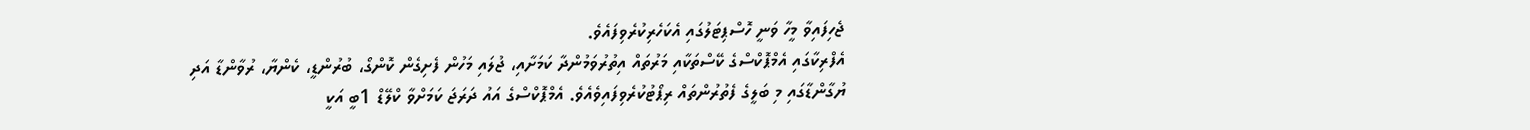ޖެހިފައިވާ މީހާ ވަނީ ހޮސްޕިޓަލުގައި އެކަހެރިކުރެވިފައެވެ.
އެފްރިކާގައި އެމްޕޮކްސްގެ ކޭސްތަކާއި މަރުތައް އިތުރުވަމުންދާ ކަމަށާއި، ޖުލައި މަހުން ފެށިގެން ކޮންގޯ، ބުރުންޑީ، ކެންޔާ، ރުވާންޑާ އަދި ޔުގާންޑާގައި މި ބަލީގެ ފެތުރުންތައް ރިޕޯޓުކުރެވިފައިވެއެވެ. އެމްޕޮކްސްގެ އައު ދަރަޖަ ކަމަށްވާ ކްލޭޑް 1ބީ އަކީ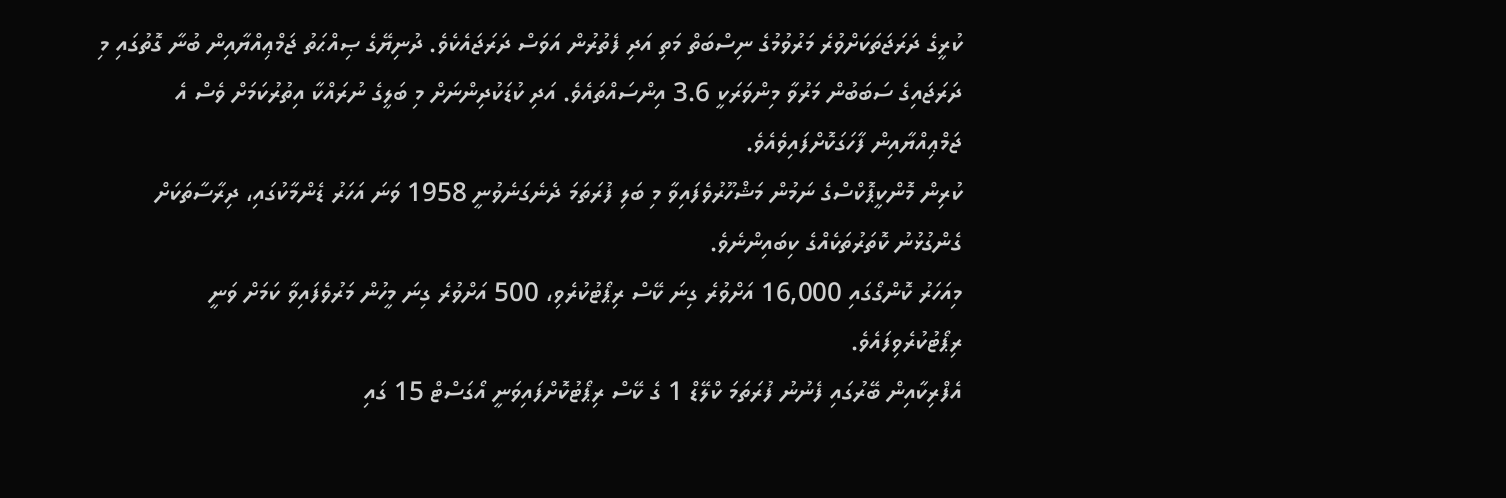ކުރީގެ ދަރަޖަތަކަށްވުރެ މަރުވުމުގެ ނިސްބަތް މަތި އަދި ފެތުރުން އަވަސް ދަރަޖައެކެވެ. ދުނިޔޭގެ ޞިއްޙަތު ޖަމްޢިއްޔާއިން ބުނާ ގޮތުގައި މި ދަރަޖައިގެ ސަބަބުން މަރުވާ މިންވަރަކީ 3.6 އިންސައްތައެވެ. އަދި ކުޑަކުދިންނަށް މި ބަލީގެ ނުރައްކާ އިތުރުކަމަށް ވެސް އެ ޖަމްޢިއްޔާއިން ފާހަގަކޮށްފައިވެއެވެ.
ކުރިން މޮންކީޕޮކްސްގެ ނަމުން މަޝްހޫރުވެފައިވާ މި ބަލި ފުރަތަމަ ދެނެގަނެވުނީ 1958 ވަނަ އަހަރު ޑެންމާކުގައި، ދިރާސާތަކަށް ގެންގުޅުނު ކޮތަރުތަކެއްގެ ކިބައިންނެވެ.
މިއަހަރު ކޮންގޯގައި 16,000 އަށްވުރެ ގިނަ ކޭސް ރިޕޯޓުކުރެވި، 500 އަށްވުރެ ގިނަ މީހުން މަރުވެފައިވާ ކަމަށް ވަނީ ރިޕޯޓުކުރެވިފައެވެ.
އެފްރިކާއިން ބޭރުގައި ފެނުނު ފުރަތަމަ ކްލޭޑް 1 ގެ ކޭސް ރިޕޯޓުކޮށްފައިވަނީ އޯގަސްޓް 15 ގައި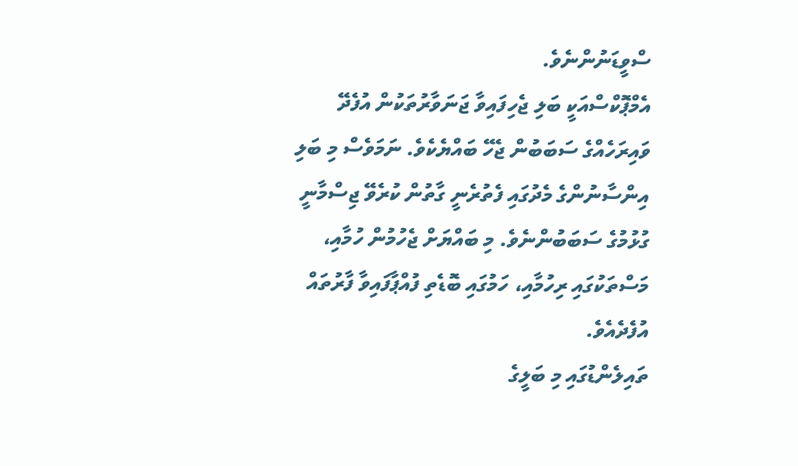ސްވީޑަނުންނެވެ.
އެމްޕޮކްސްއަކީ ބަލި ޖެހިފައިވާ ޖަނަވާރުތަކުން އުފެދޭ ވައިރަހެއްގެ ސަބަބުން ޖެހޭ ބައްޔެކެވެ. ނަމަވެސް މި ބަލި އިންސާނުންގެ މެދުގައި ފެތުރެނީ ގާތުން ކުރެވޭ ޖިސްމާނީ ގުޅުމުގެ ސަބަބުންނެވެ. މި ބައްޔަށް ޖެހުމުން ހުމާއި، މަސްތަކުގައި ރިހުމާއި، ހަމުގައި ބޮޑެތި ފުއްޕާފައިވާ ފާރުތައް އުފެދެއެވެ.
ތައިލެންޑުގައި މި ބަލީގެ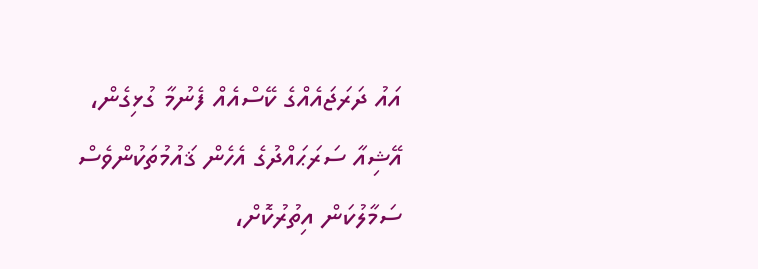އައު ދަރަޖައެއްގެ ކޭސްއެއް ފެނުމާ ގުޅިގެން، އޭޝިއާ ސަރަޙައްދުގެ އެހެން ޤައުމުތަކުންވެސް ސަމާލުކަން އިތުރުކޮށް،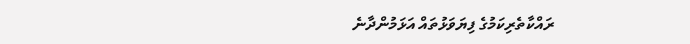ރައްކާތެރިކަމުގެ ފިޔަވަޅުތައް އަޅަމުންދާނެ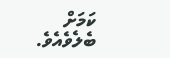ކަމަށް ބެލެވެއެވެ.